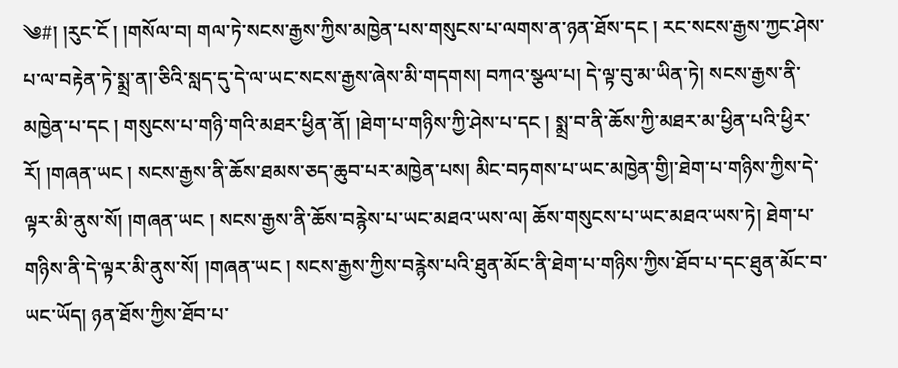༄#། །རུང་ངོ ། །གསོལ་བ། གལ་ཏེ་སངས་རྒྱས་ཀྱིས་མཁྱེན་པས་གསུངས་པ་ལགས་ན་ཉན་ཐོས་དང ། རང་སངས་རྒྱས་ཀྱང་ཤེས་པ་ལ་བརྟེན་ཏེ་སྨྲ་ན།་ཅིའི་སླད་དུ་དེ་ལ་ཡང་སངས་རྒྱས་ཞེས་མི་གདགས། བཀའ་སྩལ་པ། དེ་ལྟ་བུ་མ་ཡིན་ཏེ། སངས་རྒྱས་ནི་མཁྱེན་པ་དང ། གསུངས་པ་གཉི་གའི་མཐར་ཕྱིན་ནོ། །ཐེག་པ་གཉིས་ཀྱི་ཤེས་པ་དང ། སྨྲ་བ་ནི་ཆོས་ཀྱི་མཐར་མ་ཕྱིན་པའི་ཕྱིར་རོ། །གཞན་ཡང ། སངས་རྒྱས་ནི་ཆོས་ཐམས་ཅད་ཆུབ་པར་མཁྱེན་པས། མིང་བཏགས་པ་ཡང་མཁྱེན་གྱི།་ཐེག་པ་གཉིས་ཀྱིས་དེ་ལྟར་མི་ནུས་སོ། །གཞན་ཡང ། སངས་རྒྱས་ནི་ཆོས་བརྙེས་པ་ཡང་མཐའ་ཡས་ལ། ཆོས་གསུངས་པ་ཡང་མཐའ་ཡས་ཏེ། ཐེག་པ་གཉིས་ནི་དེ་ལྟར་མི་ནུས་སོ། །གཞན་ཡང ། སངས་རྒྱས་ཀྱིས་བརྙེས་པའི་ཐུན་མོང་ནི་ཐེག་པ་གཉིས་ཀྱིས་ཐོབ་པ་དང་ཐུན་མོང་བ་ཡང་ཡོད། ཉན་ཐོས་ཀྱིས་ཐོབ་པ་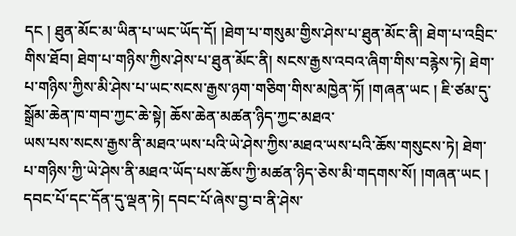དང ། ཐུན་མོང་མ་ཡིན་པ་ཡང་ཡོད་དོ། །ཐེག་པ་གསུམ་གྱིས་ཤེས་པ་ཐུན་མོང་ནི། ཐེག་པ་འབྲིང་གིས་ཐོབ། ཐེག་པ་གཉིས་ཀྱིས་ཤེས་པ་ཐུན་མོང་ནི། སངས་རྒྱས་འབའ་ཞིག་གིས་བརྙེས་ཏེ། ཐེག་པ་གཉིས་ཀྱིས་མི་ཤེས་པ་ཡང་སངས་རྒྱས་ཉག་གཅིག་གིས་མཁྱེན་ཏོ། །གཞན་ཡང ། ཇི་ཙམ་དུ་སྒྲོམ་ཆེན་ཁ་གབ་ཀྱང་ཆེ་སྟེ། ཆོས་ཆེན་མཚན་ཉིད་ཀྱང་མཐའ་
ཡས་པས་སངས་རྒྱས་ནི་མཐའ་ཡས་པའི་ཡེ་ཤེས་ཀྱིས་མཐའ་ཡས་པའི་ཆོས་གསུངས་ཏེ། ཐེག་པ་གཉིས་ཀྱི་ཡེ་ཤེས་ནི་མཐའ་ཡོད་པས་ཆོས་ཀྱི་མཚན་ཉིད་ཅེས་མི་གདགས་སོ། །གཞན་ཡང ། དབང་པོ་དང་དོན་དུ་ལྡན་ཏེ། དབང་པོ་ཞེས་བྱ་བ་ནི་ཤེས་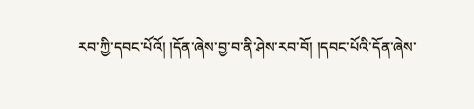རབ་ཀྱི་དབང་པོའོ། །དོན་ཞེས་བྱ་བ་ནི་ཤེས་རབ་བོ། །དབང་པོའི་དོན་ཞེས་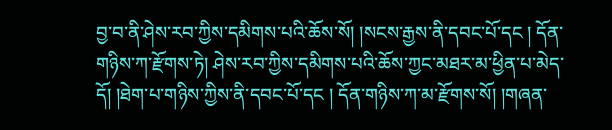བྱ་བ་ནི་ཤེས་རབ་ཀྱིས་དམིགས་པའི་ཆོས་སོ། །སངས་རྒྱས་ནི་དབང་པོ་དང ། དོན་གཉིས་ཀ་རྫོགས་ཏེ། ཤེས་རབ་ཀྱིས་དམིགས་པའི་ཆོས་ཀྱང་མཐར་མ་ཕྱིན་པ་མེད་དོ། །ཐེག་པ་གཉིས་ཀྱིས་ནི་དབང་པོ་དང ། དོན་གཉིས་ཀ་མ་རྫོགས་སོ། །གཞན་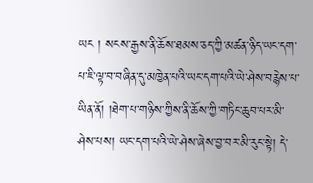ཡང ། སངས་རྒྱས་ནི་ཆོས་ཐམས་ཅད་ཀྱི་མཚན་ཉིད་ཡང་དག་པ་ཇི་ལྟ་བ་བཞིན་དུ་མཁྱེན་པའི་ཡང་དག་པའི་ཡེ་ཤེས་བརྙེས་པ་ཡིན་ནོ། །ཐེག་པ་གཉིས་ཀྱིས་ནི་ཆོས་ཀྱི་གཏིང་ཆུབ་པར་མི་ཤེས་པས། ཡང་དག་པའི་ཡེ་ཤེས་ཞེས་བྱ་བར་མི་རུང་སྟེ། དེ་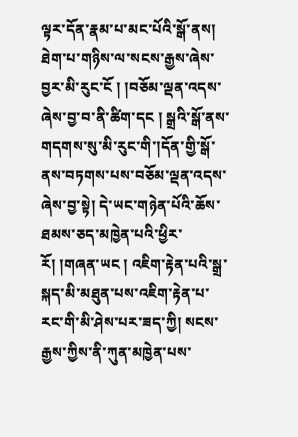ལྟར་དོན་རྣམ་པ་མང་པོའི་སྒོ་ནས། ཐེག་པ་གཉིས་ལ་སངས་རྒྱས་ཞེས་བྱར་མི་རུང་ངོ ། །བཅོམ་ལྡན་འདས་ཞེས་བྱ་བ་ནི་ཚིག་དང ། སྒྲའི་སྒོ་ནས་གདགས་སུ་མི་རུང་གི་།དོན་གྱི་སྒོ་ནས་བཏགས་པས་བཅོམ་ལྡན་འདས་ཞེས་བྱ་སྟེ། དེ་ཡང་གཉེན་པོའི་ཆོས་ཐམས་ཅད་མཁྱེན་པའི་ཕྱིར་རོ། །གཞན་ཡང ། འཇིག་རྟེན་པའི་སྒྲ་སྐད་མི་མཐུན་པས་འཇིག་རྟེན་པ་རང་གི་མི་ཤེས་པར་ཟད་ཀྱི། སངས་རྒྱས་ཀྱིས་ནི་ཀུན་མཁྱེན་པས་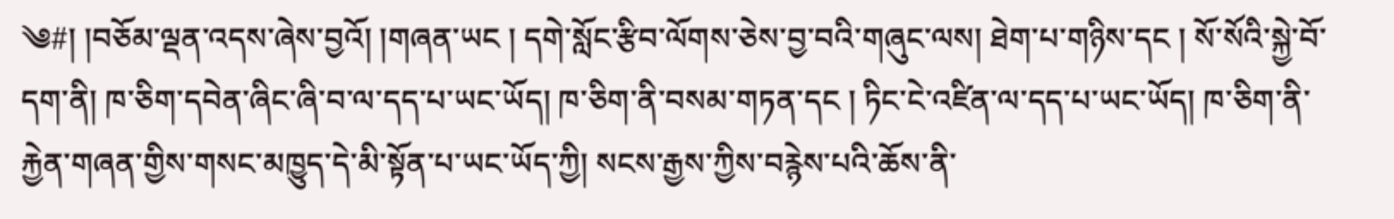༄#། །བཅོམ་ལྡན་འདས་ཞེས་བྱའོ། །གཞན་ཡང ། དགེ་སློང་རྩིབ་ལོགས་ཅེས་བྱ་བའི་གཞུང་ལས། ཐེག་པ་གཉིས་དང ། སོ་སོའི་སྐྱེ་བོ་དག་ནི། ཁ་ཅིག་དབེན་ཞིང་ཞི་བ་ལ་དད་པ་ཡང་ཡོད། ཁ་ཅིག་ནི་བསམ་གཏན་དང ། ཏིང་ངེ་འཛིན་ལ་དད་པ་ཡང་ཡོད། ཁ་ཅིག་ནི་རྐྱེན་གཞན་གྱིས་གསང་མཁྱུད་དེ་མི་སྟོན་པ་ཡང་ཡོད་ཀྱི། སངས་རྒྱས་ཀྱིས་བརྙེས་པའི་ཆོས་ནི་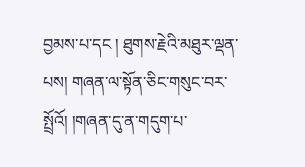བྱམས་པ་དང ། ཐུགས་རྗེའི་མཐུར་ལྡན་པས། གཞན་ལ་སྟོན་ཅིང་གསུང་བར་སྤྲོའོ། །གཞན་དུ་ན་གདུག་པ་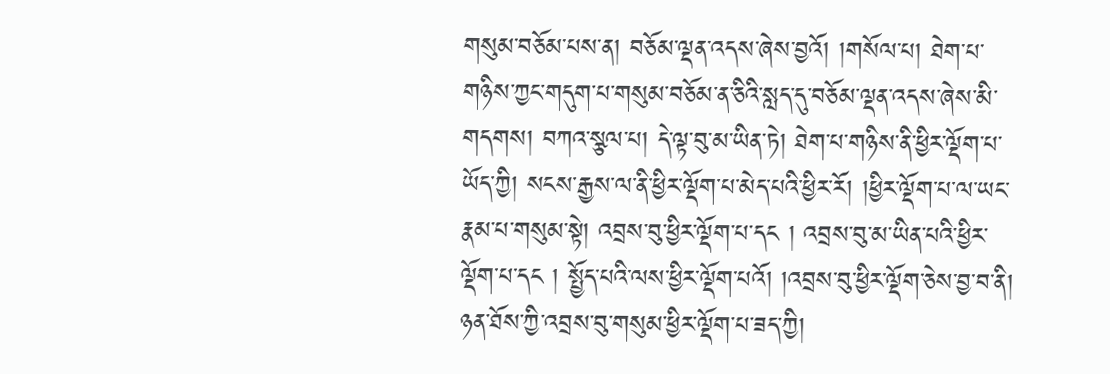གསུམ་བཅོམ་པས་ན། བཅོམ་ལྡན་འདས་ཞེས་བྱའོ། །གསོལ་པ། ཐེག་པ་གཉིས་ཀྱང་གདུག་པ་གསུམ་བཅོམ་ན་ཅིའི་སླད་དུ་བཅོམ་ལྡན་འདས་ཞེས་མི་གདགས། བཀའ་སྩལ་པ། དེ་ལྟ་བུ་མ་ཡིན་ཏེ། ཐེག་པ་གཉིས་ནི་ཕྱིར་ལྡོག་པ་ཡོད་ཀྱི། སངས་རྒྱས་ལ་ནི་ཕྱིར་ལྡོག་པ་མེད་པའི་ཕྱིར་རོ། །ཕྱིར་ལྡོག་པ་ལ་ཡང་རྣམ་པ་གསུམ་སྟེ། འབྲས་བུ་ཕྱིར་ལྡོག་པ་དང ། འབྲས་བུ་མ་ཡིན་པའི་ཕྱིར་ལྡོག་པ་དང ། སྤྱོད་པའི་ལས་ཕྱིར་ལྡོག་པའོ། །འབྲས་བུ་ཕྱིར་ལྡོག་ཅེས་བྱ་བ་ནི། ཉན་ཐོས་ཀྱི་འབྲས་བུ་གསུམ་ཕྱིར་ལྡོག་པ་ཟད་ཀྱི།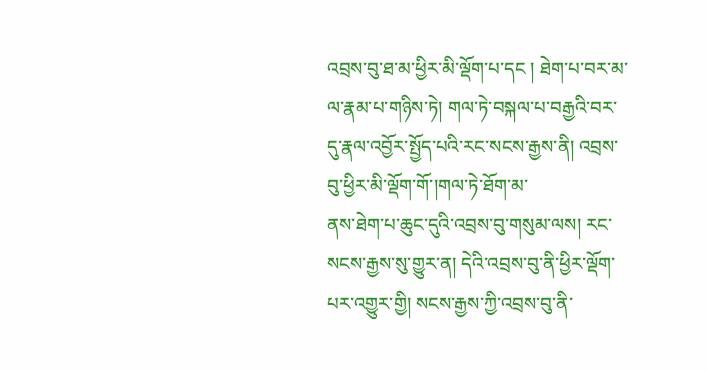འབྲས་བུ་ཐ་མ་ཕྱིར་མི་ལྡོག་པ་དང ། ཐེག་པ་བར་མ་ལ་རྣམ་པ་གཉིས་ཏེ། གལ་ཏེ་བསྐལ་པ་བརྒྱའི་བར་དུ་རྣལ་འབྱོར་སྤྱོད་པའི་རང་སངས་རྒྱས་ནི། འབྲས་བུ་ཕྱིར་མི་ལྡོག་གོ་།གལ་ཏེ་ཐོག་མ་
ནས་ཐེག་པ་ཆུང་དུའི་འབྲས་བུ་གསུམ་ལས། རང་སངས་རྒྱས་སུ་གྱུར་ན། དེའི་འབྲས་བུ་ནི་ཕྱིར་ལྡོག་པར་འགྱུར་གྱི། སངས་རྒྱས་ཀྱི་འབྲས་བུ་ནི་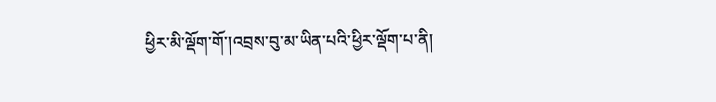ཕྱིར་མི་ལྡོག་གོ་།འབྲས་བུ་མ་ཡིན་པའི་ཕྱིར་ལྡོག་པ་ནི།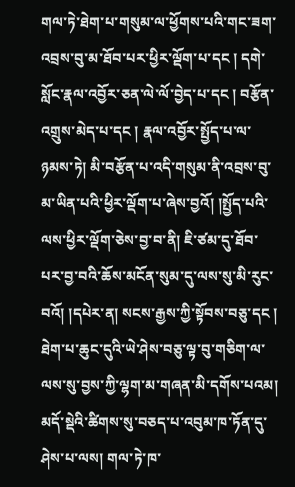གལ་ཏེ་ཐེག་པ་གསུམ་ལ་ཕྱོགས་པའི་གང་ཟག་འབྲས་བུ་མ་ཐོབ་པར་ཕྱིར་ལྡོག་པ་དང ། དགེ་སློང་རྣལ་འབྱོར་ཅན་ལེ་ལོ་བྱེད་པ་དང ། བརྩོན་འགྲུས་མེད་པ་དང ། རྣལ་འབྱོར་སྤྱོད་པ་ལ་ཉམས་ཏེ། མི་བརྩོན་པ་འདི་གསུམ་ནི་འབྲས་བུ་མ་ཡིན་པའི་ཕྱིར་ལྡོག་པ་ཞེས་བྱའོ། །སྤྱོད་པའི་ལས་ཕྱིར་ལྡོག་ཅེས་བྱ་བ་ནི། ཇི་ཙམ་དུ་ཐོབ་པར་བྱ་བའི་ཆོས་མངོན་སུམ་དུ་ལས་སུ་མི་རུང་བའོ། །དཔེར་ན། སངས་རྒྱས་ཀྱི་སྟོབས་བཅུ་དང ། ཐེག་པ་ཆུང་དུའི་ཡེ་ཤེས་བཅུ་ལྟ་བུ་གཅིག་ལ་ལས་སུ་བྱས་ཀྱི་ལྷག་མ་གཞན་མི་དགོས་པའམ། མདོ་སྡེའི་ཚིགས་སུ་བཅད་པ་འབུམ་ཁ་ཏོན་དུ་ཤེས་པ་ལས། གལ་ཏེ་ཁ་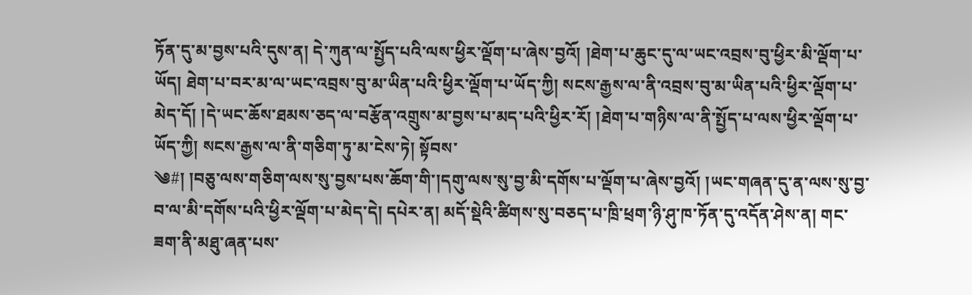ཏོན་དུ་མ་བྱས་པའི་དུས་ན། དེ་ཀུན་ལ་སྤྱོད་པའི་ལས་ཕྱིར་ལྡོག་པ་ཞེས་བྱའོ། །ཐེག་པ་ཆུང་དུ་ལ་ཡང་འབྲས་བུ་ཕྱིར་མི་ལྡོག་པ་ཡོད། ཐེག་པ་བར་མ་ལ་ཡང་འབྲས་བུ་མ་ཡིན་པའི་ཕྱིར་ལྡོག་པ་ཡོད་ཀྱི། སངས་རྒྱས་ལ་ནི་འབྲས་བུ་མ་ཡིན་པའི་ཕྱིར་ལྡོག་པ་མེད་དོ། །དེ་ཡང་ཆོས་ཐམས་ཅད་ལ་བརྩོན་འགྲུས་མ་བྱས་པ་མད་པའི་ཕྱིར་རོ། །ཐེག་པ་གཉིས་ལ་ནི་སྤྱོད་པ་ལས་ཕྱིར་ལྡོག་པ་ཡོད་ཀྱི། སངས་རྒྱས་ལ་ནི་གཅིག་ཏུ་མ་ངེས་ཏེ། སྟོབས་
༄#། །བཅུ་ལས་གཅིག་ལས་སུ་བྱས་པས་ཆོག་གི་།དགུ་ལས་སུ་བྱ་མི་དགོས་པ་ལྡོག་པ་ཞེས་བྱའོ། །ཡང་གཞན་དུ་ན་ལས་སུ་བྱ་བ་ལ་མི་དགོས་པའི་ཕྱིར་ལྡོག་པ་མེད་དེ། དཔེར་ན། མདོ་སྡེའི་ཚིགས་སུ་བཅད་པ་ཁྲི་ཕྲག་ཉི་ཤུ་ཁ་ཏོན་དུ་འདོན་ཤེས་ན། གང་ཟག་ནི་མཐུ་ཞན་པས་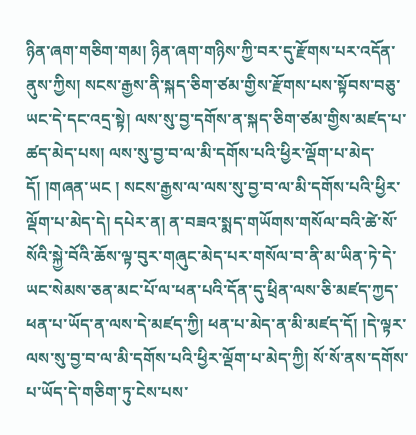ཉིན་ཞག་གཅིག་གམ། ཉིན་ཞག་གཉིས་ཀྱི་བར་དུ་རྫོགས་པར་འདོན་ནུས་ཀྱིས། སངས་རྒྱས་ནི་སྐད་ཅིག་ཙམ་གྱིས་རྫོགས་པས་སྟོབས་བཅུ་ཡང་དེ་དང་འདྲ་སྟེ། ལས་སུ་བྱ་དགོས་ན་སྐད་ཅིག་ཙམ་གྱིས་མཛད་པ་ཚད་མེད་པས། ལས་སུ་བྱ་བ་ལ་མི་དགོས་པའི་ཕྱིར་ལྡོག་པ་མེད་དོ། །གཞན་ཡང ། སངས་རྒྱས་ལ་ལས་སུ་བྱ་བ་ལ་མི་དགོས་པའི་ཕྱིར་ལྡོག་པ་མེད་དེ། དཔེར་ན། ན་བཟའ་སྨད་གཡོགས་གསོལ་བའི་ཚེ་སོ་སོའི་སྐྱེ་བོའི་ཆོས་ལྟ་བུར་གཞུང་མེད་པར་གསོལ་བ་ནི་མ་ཡིན་ཏེ་དེ་ཡང་སེམས་ཅན་མང་པོ་ལ་ཕན་པའི་དོན་དུ་ཕྲིན་ལས་ཅི་མཛད་ཀྱད་ཕན་པ་ཡོད་ན་ལས་དེ་མཛད་ཀྱི། ཕན་པ་མེད་ན་མི་མཛད་དོ། །དེ་ལྟར་ལས་སུ་བྱ་བ་ལ་མི་དགོས་པའི་ཕྱིར་ལྡོག་པ་མེད་ཀྱི། སོ་སོ་ནས་དགོས་པ་ཡོད་དེ་གཅིག་ཏུ་ངེས་པས་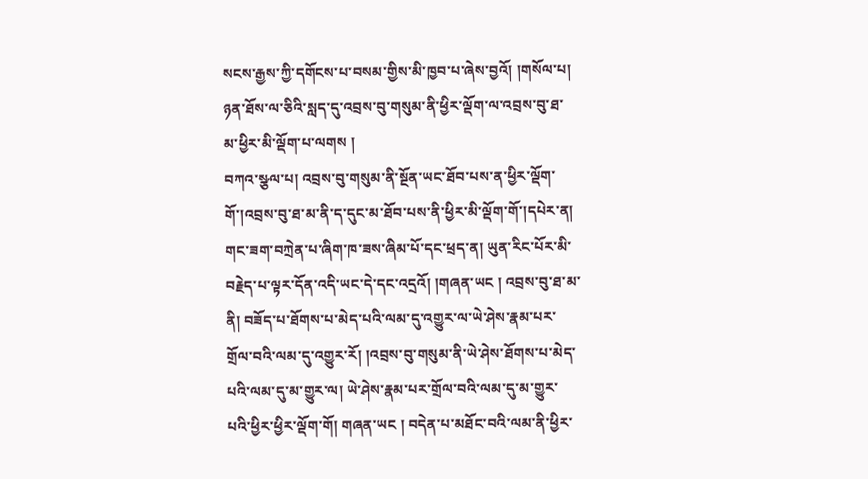སངས་རྒྱས་ཀྱི་དགོངས་པ་བསམ་གྱིས་མི་ཁྱབ་པ་ཞེས་བྱའོ། །གསོལ་པ། ཉན་ཐོས་ལ་ཅིའི་སླད་དུ་འབྲས་བུ་གསུམ་ནི་ཕྱིར་ལྡོག་ལ་འབྲས་བུ་ཐ་མ་ཕྱིར་མི་ལྡོག་པ་ལགས །
བཀའ་སྩལ་པ། འབྲས་བུ་གསུམ་ནི་སྔོན་ཡང་ཐོབ་པས་ན་ཕྱིར་ལྡོག་གོ་།འབྲས་བུ་ཐ་མ་ནི་ད་དུང་མ་ཐོབ་པས་ནི་ཕྱིར་མི་ལྡོག་གོ་།དཔེར་ན། གང་ཟག་བཀྲེན་པ་ཞིག་ཁ་ཟས་ཞིམ་པོ་དང་ཕྲད་ན། ཡུན་རིང་པོར་མི་བརྗེད་པ་ལྟར་དོན་འདི་ཡང་དེ་དང་འདྲའོ། །གཞན་ཡང ། འབྲས་བུ་ཐ་མ་ནི། བཟོད་པ་ཐོགས་པ་མེད་པའི་ལམ་དུ་འགྱུར་ལ་ཡེ་ཤེས་རྣམ་པར་གྲོལ་བའི་ལམ་དུ་འགྱུར་རོ། །འབྲས་བུ་གསུམ་ནི་ཡེ་ཤེས་ཐོགས་པ་མེད་པའི་ལམ་དུ་མ་གྱུར་ལ། ཡེ་ཤེས་རྣམ་པར་གྲོལ་བའི་ལམ་དུ་མ་གྱུར་པའི་ཕྱིར་ཕྱིར་ལྡོག་གོ། གཞན་ཡང ། བདེན་པ་མཐོང་བའི་ལམ་ནི་ཕྱིར་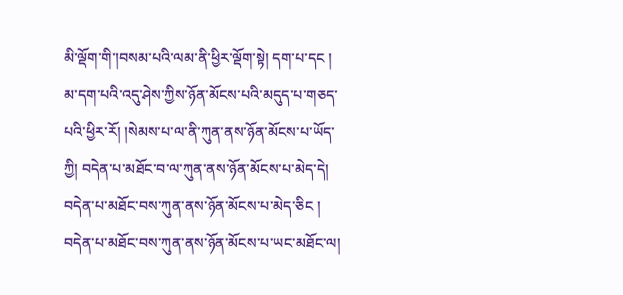མི་ལྡོག་གི་།བསམ་པའི་ལམ་ནི་ཕྱིར་ལྡོག་སྟེ། དག་པ་དང ། མ་དག་པའི་འདུ་ཤེས་ཀྱིས་ཉོན་མོངས་པའི་མདུད་པ་གཅད་པའི་ཕྱིར་རོ། །སེམས་པ་ལ་ནི་ཀུན་ནས་ཉོན་མོངས་པ་ཡོད་ཀྱི། བདེན་པ་མཐོང་བ་ལ་ཀུན་ནས་ཉོན་མོངས་པ་མེད་དེ། བདེན་པ་མཐོང་བས་ཀུན་ནས་ཉོན་མོངས་པ་མེད་ཅིང ། བདེན་པ་མཐོང་བས་ཀུན་ནས་ཉོན་མོངས་པ་ཡང་མཐོང་ལ།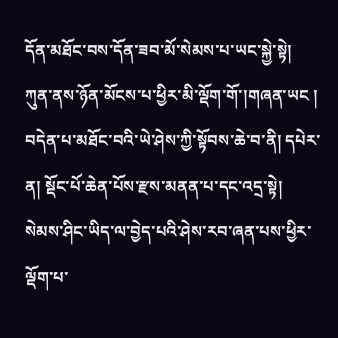དོན་མཐོང་བས་དོན་ཟབ་མོ་སེམས་པ་ཡང་སྐྱེ་སྟེ། ཀུན་ནས་ཉོན་མོངས་པ་ཕྱིར་མི་ལྡོག་གོ་།གཞན་ཡང ། བདེན་པ་མཐོང་བའི་ཡེ་ཤེས་ཀྱི་སྟོབས་ཆེ་བ་ནི། དཔེར་ན། སྡོང་པོ་ཆེན་པོས་རྫས་མནན་པ་དང་འདྲ་སྟེ། སེམས་ཤིང་ཡིད་ལ་བྱེད་པའི་ཤེས་རབ་ཞན་པས་ཕྱིར་ལྡོག་པ་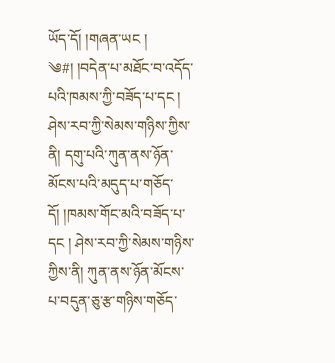ཡོད་དོ། །གཞན་ཡང །
༄#། །བདེན་པ་མཐོང་བ་འདོད་པའི་ཁམས་ཀྱི་བཟོད་པ་དང ། ཤེས་རབ་ཀྱི་སེམས་གཉིས་ཀྱིས་ནི། དགུ་པའི་ཀུན་ནས་ཉོན་མོངས་པའི་མདུད་པ་གཅོད་དོ། །ཁམས་གོང་མའི་བཟོད་པ་དང ། ཤེས་རབ་ཀྱི་སེམས་གཉིས་ཀྱིས་ནི། ཀུན་ནས་ཉོན་མོངས་པ་བདུན་ཅུ་རྩ་གཉིས་གཅོད་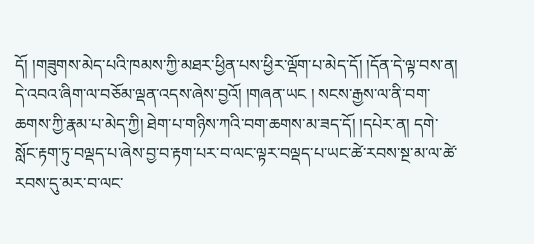དོ། །གཟུགས་མེད་པའི་ཁམས་ཀྱི་མཐར་ཕྱིན་པས་ཕྱིར་ལྡོག་པ་མེད་དོ། །དོན་དེ་ལྟ་བས་ན། དེ་འབའ་ཞིག་ལ་བཅོམ་ལྡན་འདས་ཞེས་བྱའོ། །གཞན་ཡང ། སངས་རྒྱས་ལ་ནི་བག་ཆགས་ཀྱི་རྣམ་པ་མེད་ཀྱི། ཐེག་པ་གཉིས་ཀའི་བག་ཆགས་མ་ཟད་དོ། །དཔེར་ན། དགེ་སློང་རྟག་ཏུ་བལྡད་པ་ཞེས་བྱ་བ་རྟག་པར་བ་ལང་ལྟར་བལྡད་པ་ཡང་ཚེ་རབས་སྔ་མ་ལ་ཚེ་རབས་དུ་མར་བ་ལང་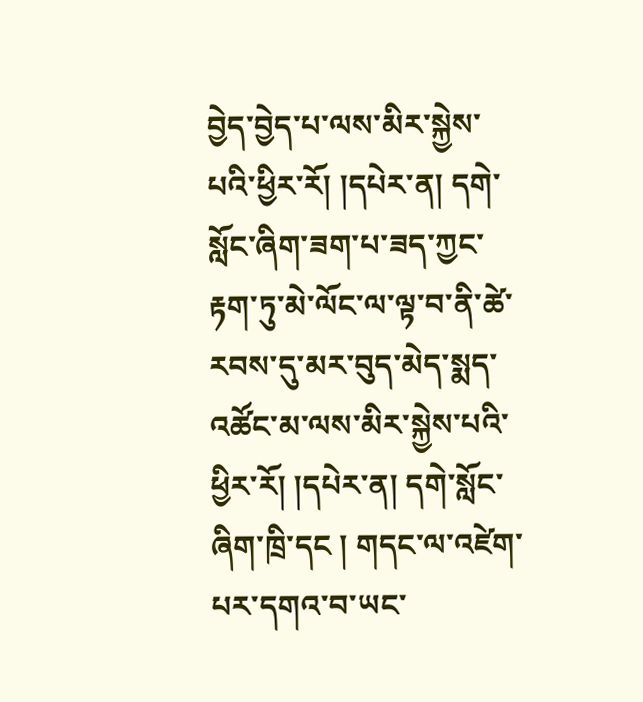བྱེད་བྱེད་པ་ལས་མིར་སྐྱེས་པའི་ཕྱིར་རོ། །དཔེར་ན། དགེ་སློང་ཞིག་ཟག་པ་ཟད་ཀྱང་རྟག་ཏུ་མེ་ལོང་ལ་ལྟ་བ་ནི་ཚེ་རབས་དུ་མར་བུད་མེད་སྨད་འཚོང་མ་ལས་མིར་སྐྱེས་པའི་ཕྱིར་རོ། །དཔེར་ན། དགེ་སློང་ཞིག་ཁྲི་དང ། གདང་ལ་འཛེག་པར་དགའ་བ་ཡང་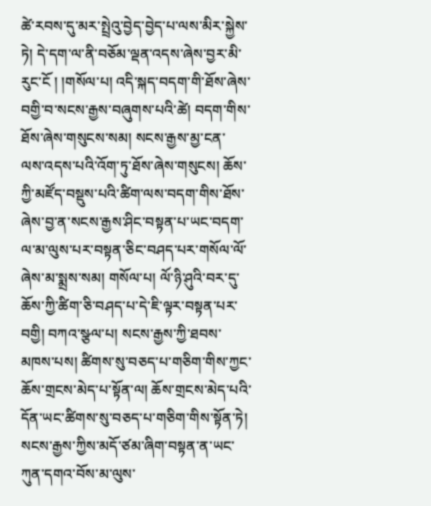ཚེ་རབས་དུ་མར་སྤྲེའུ་བྱེད་བྱེད་པ་ལས་མིར་སྐྱེས་ཏེ། དེ་དག་ལ་ནི་བཅོམ་ལྡན་འདས་ཞེས་བྱར་མི་རུང་ངོ ། །གསོལ་པ། འདི་སྐད་བདག་གི་ཐོས་ཞེས་བགྱི་བ་སངས་རྒྱས་བཞུགས་པའི་ཚེ། བདག་གིས་ཐོས་ཞེས་གསུངས་སམ། སངས་རྒྱས་མྱ་ངན་
ལས་འདས་པའི་འོག་ཏུ་ཐོས་ཞེས་གསུངས། ཆོས་ཀྱི་མཛོད་བསྡུས་པའི་ཚིག་ལས་བདག་གིས་ཐོས་ཞེས་བྱ་ན་སངས་རྒྱས་ཤིང་བསྟན་པ་ཡང་བདག་ལ་མ་ལུས་པར་བསྟན་ཅིང་བཤད་པར་གསོལ་ལོ་ཞེས་མ་སྨྲས་སམ། གསོལ་པ། ལོ་ཉི་ཤུའི་བར་དུ་ཆོས་ཀྱི་ཚིག་ཅི་བཤད་པ་དེ་ཇི་ལྟར་བསྟན་པར་བགྱི། བཀའ་སྩལ་པ། སངས་རྒྱས་ཀྱི་ཐབས་མཁས་པས། ཚིགས་སུ་བཅད་པ་གཅིག་གིས་ཀྱང་ཆོས་གྲངས་མེད་པ་སྟོན་ལ། ཆོས་གྲངས་མེད་པའི་དོན་ཡང་ཚིགས་སུ་བཅད་པ་གཅིག་གིས་སྟོན་ཏེ། སངས་རྒྱས་ཀྱིས་མདོ་ཙམ་ཞིག་བསྟན་ན་ཡང་ཀུན་དགའ་བོས་མ་ལུས་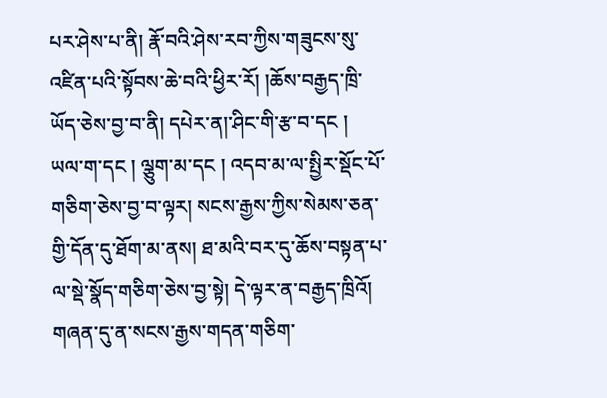པར་ཤེས་པ་ནི། རྣོ་བའི་ཤེས་རབ་ཀྱིས་གཟུངས་སུ་འཛིན་པའི་སྟོབས་ཆེ་བའི་ཕྱིར་རོ། །ཆོས་བརྒྱད་ཁྲི་ཡོད་ཅེས་བྱ་བ་ནི། དཔེར་ན།་ཤིང་གི་རྩ་བ་དང ། ཡལ་ག་དང ། ལྕུག་མ་དང ། འདབ་མ་ལ་སྤྱིར་སྡོང་པོ་གཅིག་ཅེས་བྱ་བ་ལྟར། སངས་རྒྱས་ཀྱིས་སེམས་ཅན་གྱི་དོན་དུ་ཐོག་མ་ནས། ཐ་མའི་བར་དུ་ཆོས་བསྟན་པ་ལ་སྡེ་སྣོད་གཅིག་ཅེས་བྱ་སྟེ། དེ་ལྟར་ན་བརྒྱད་ཁྲིའོ། གཞན་དུ་ན་སངས་རྒྱས་གདན་གཅིག་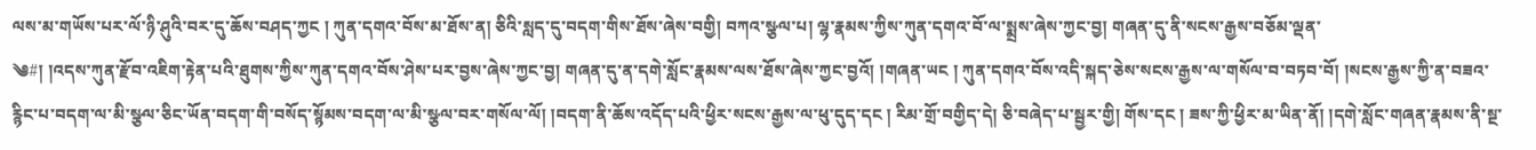ལས་མ་གཡོས་པར་ལོ་ཉི་ཤུའི་བར་དུ་ཆོས་བཤད་ཀྱང ། ཀུན་དགའ་བོས་མ་ཐོས་ན། ཅིའི་སླད་དུ་བདག་གིས་ཐོས་ཞེས་བགྱི། བཀའ་སྩལ་པ། ལྷ་རྣམས་ཀྱིས་ཀུན་དགའ་བོ་ལ་སྨྲས་ཞེས་ཀྱང་བྱ། གཞན་དུ་ནི་སངས་རྒྱས་བཅོམ་ལྡན་
༄#། །འདས་ཀུན་རྫོབ་འཇིག་རྟེན་པའི་ཐུགས་ཀྱིས་ཀུན་དགའ་བོས་ཤེས་པར་བྱས་ཞེས་ཀྱང་བྱ། གཞན་དུ་ན་དགེ་སློང་རྣམས་ལས་ཐོས་ཞེས་ཀྱང་བྱའོ། །གཞན་ཡང ། ཀུན་དགའ་བོས་འདི་སྐད་ཅེས་སངས་རྒྱས་ལ་གསོལ་བ་བཏབ་བོ། །སངས་རྒྱས་ཀྱི་ན་བཟའ་རྙིང་པ་བདག་ལ་མི་སྩལ་ཅིང་ཡོན་བདག་གི་བསོད་སྙོམས་བདག་ལ་མི་སྩལ་བར་གསོལ་ལོ། །བདག་ནི་ཆོས་འདོད་པའི་ཕྱིར་སངས་རྒྱས་ལ་ཕུ་དུད་དང ། རིམ་གྲོ་བགྱིད་དེ། ཅི་བཞེད་པ་སྦྱར་གྱི། གོས་དང ། ཟས་ཀྱི་ཕྱིར་མ་ཡིན་ནོ། །དགེ་སློང་གཞན་རྣམས་ནི་སྔ་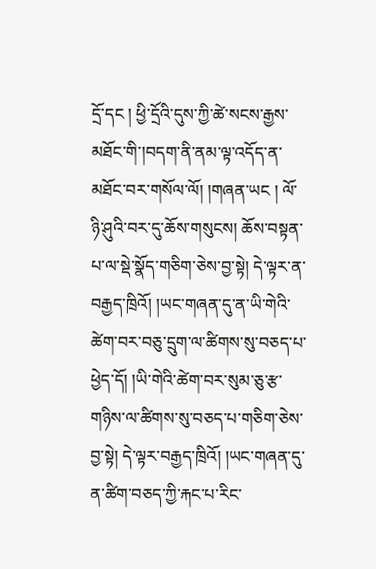དྲོ་དང ། ཕྱི་དྲོའི་དུས་ཀྱི་ཚེ་སངས་རྒྱས་མཐོང་གི་།བདག་ནི་ནམ་ལྟ་འདོད་ན་མཐོང་བར་གསོལ་ལོ། །གཞན་ཡང ། ལོ་ཉི་ཤུའི་བར་དུ་ཆོས་གསུངས། ཆོས་བསྟན་པ་ལ་སྡེ་སྣོད་གཅིག་ཅེས་བྱ་སྟེ། དེ་ལྟར་ན་བརྒྱད་ཁྲིའོ། །ཡང་གཞན་དུ་ན་ཡི་གེའི་ཚེག་བར་བཅུ་དྲུག་ལ་ཚིགས་སུ་བཅད་པ་ཕྱེད་དོ། །ཡི་གེའི་ཚེག་བར་སུམ་ཅུ་རྩ་གཉིས་ལ་ཚིགས་སུ་བཅད་པ་གཅིག་ཅེས་བྱ་སྟེ། དེ་ལྟར་བརྒྱད་ཁྲིའོ། །ཡང་གཞན་དུ་ན་ཚིག་བཅད་ཀྱི་རྐང་པ་རིང་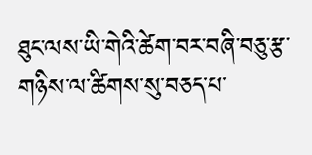ཐུང་ལས་ཡི་གེའི་ཚེག་བར་བཞི་བཅུ་རྩ་གཉིས་ལ་ཚིགས་སུ་བཅད་པ་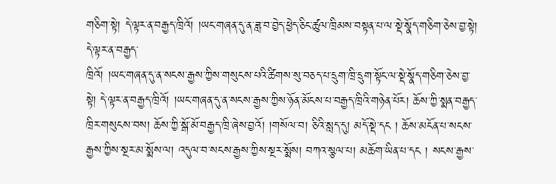གཅིག་སྟེ། དེ་ལྟར་ན་བརྒྱད་ཁྲིའོ། །ཡང་གཞན་དུ་ན་ཟླ་བ་བྱེད་ཕྱེད་ཅིང་ཚུལ་ཁྲིམས་བསྟན་པ་ལ་སྡེ་སྣོད་གཅིག་ཅེས་བྱ་སྟེ། དེ་ལྟར་ན་བརྒྱད་
ཁྲིའོ། །ཡང་གཞན་དུ་ན་སངས་རྒྱས་ཀྱིས་གསུངས་པའི་ཚིགས་སུ་བཅད་པ་དྲུག་ཁྲི་དྲུག་སྟོང་ལ་སྡེ་སྣོད་གཅིག་ཅེས་བྱ་སྟེ། དེ་ལྟར་ན་བརྒྱད་ཁྲིའོ། །ཡང་གཞན་དུ་ན་སངས་རྒྱས་ཀྱིས་ཉོན་མོངས་པ་བརྒྱད་ཁྲིའི་གཉེན་པོར། ཆོས་ཀྱི་སྨན་བརྒྱད་ཁྲིར་གསུངས་བས། ཆོས་ཀྱི་སྒོ་མོ་བརྒྱད་ཁྲི་ཞེས་བྱའོ། །གསོལ་བ། ཅིའི་སླད་དུ། མདོ་སྡེ་དང ། ཆོས་མངོན་པ་སངས་རྒྱས་ཀྱིས་སྔར་མ་སྨོས་ལ། འདུལ་བ་སངས་རྒྱས་ཀྱིས་སྔར་སྨོས། བཀའ་སྩལ་པ། མཆོག་ཡིན་པ་དང ། སངས་རྒྱས་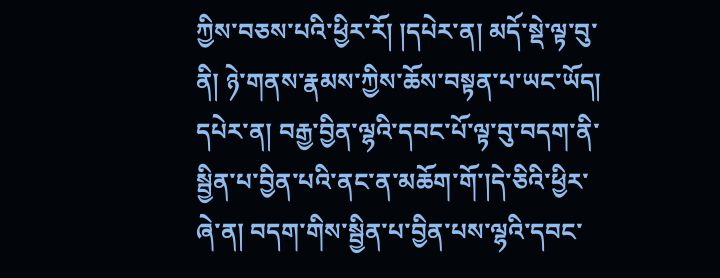ཀྱིས་བཅས་པའི་ཕྱིར་རོ། །དཔེར་ན། མདོ་སྡེ་ལྟ་བུ་ནི། ཉེ་གནས་རྣམས་ཀྱིས་ཆོས་བསྟན་པ་ཡང་ཡོད། དཔེར་ན། བརྒྱ་བྱིན་ལྷའི་དབང་པོ་ལྟ་བུ་བདག་ནི་སྦྱིན་པ་བྱིན་པའི་ནང་ན་མཆོག་གོ་།དེ་ཅིའི་ཕྱིར་ཞེ་ན། བདག་གིས་སྦྱིན་པ་བྱིན་པས་ལྷའི་དབང་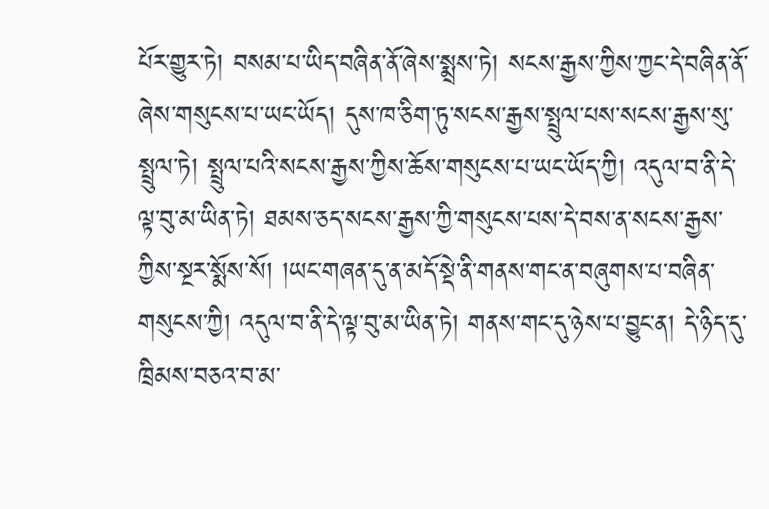པོར་གྱུར་ཏེ། བསམ་པ་ཡིད་བཞིན་ནོ་ཞེས་སྨྲས་ཏེ། སངས་རྒྱས་ཀྱིས་ཀྱང་དེ་བཞིན་ནོ་ཞེས་གསུངས་པ་ཡང་ཡོད། དུས་ཁ་ཅིག་ཏུ་སངས་རྒྱས་སྤྲུལ་པས་སངས་རྒྱས་སུ་སྤྲུལ་ཏེ། སྤྲུལ་པའི་སངས་རྒྱས་ཀྱིས་ཆོས་གསུངས་པ་ཡང་ཡོད་ཀྱི། འདུལ་བ་ནི་དེ་ལྟ་བུ་མ་ཡིན་ཏེ། ཐམས་ཅད་སངས་རྒྱས་ཀྱི་གསུངས་པས་དེ་བས་ན་སངས་རྒྱས་ཀྱིས་སྔར་སྨོས་སོ། །ཡང་གཞན་དུ་ན་མདོ་སྡེ་ནི་གནས་གང་ན་བཞུགས་པ་བཞིན་གསུངས་ཀྱི། འདུལ་བ་ནི་དེ་ལྟ་བུ་མ་ཡིན་ཏེ། གནས་གང་དུ་ཉེས་པ་བྱུང་ན། དེ་ཉིད་དུ་ཁྲིམས་བཅའ་བ་མ་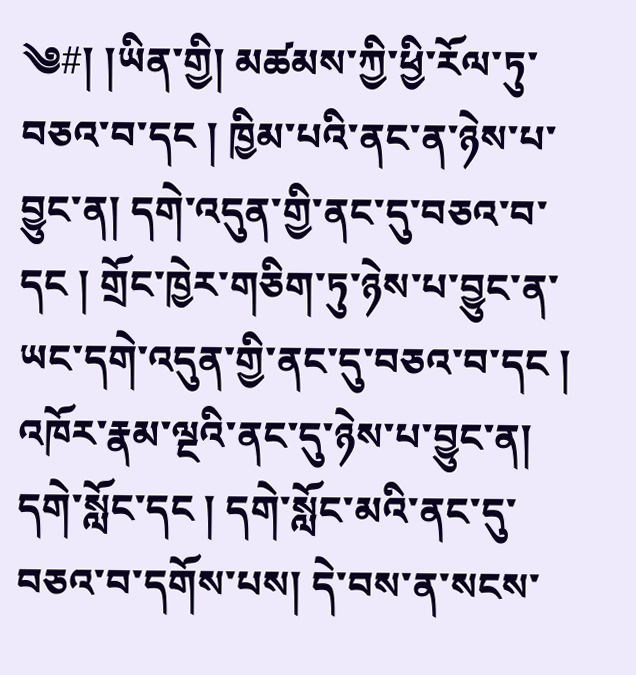༄#། །ཡིན་གྱི། མཚམས་ཀྱི་ཕྱི་རོལ་ཏུ་བཅའ་བ་དང ། ཁྱིམ་པའི་ནང་ན་ཉེས་པ་བྱུང་ན། དགེ་འདུན་གྱི་ནང་དུ་བཅའ་བ་དང ། གྲོང་ཁྱེར་གཅིག་ཏུ་ཉེས་པ་བྱུང་ན་ཡང་དགེ་འདུན་གྱི་ནང་དུ་བཅའ་བ་དང ། འཁོར་རྣམ་ལྔའི་ནང་དུ་ཉེས་པ་བྱུང་ན། དགེ་སློང་དང ། དགེ་སློང་མའི་ནང་དུ་བཅའ་བ་དགོས་པས། དེ་བས་ན་སངས་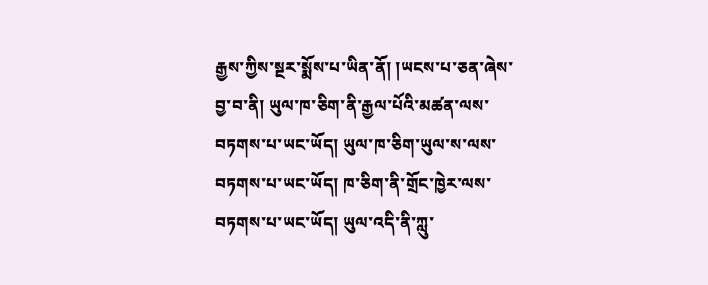རྒྱས་ཀྱིས་སྔར་སྨོས་པ་ཡིན་ནོ། །ཡངས་པ་ཅན་ཞེས་བྱ་བ་ནི། ཡུལ་ཁ་ཅིག་ནི་རྒྱལ་པོའི་མཚན་ལས་བཏགས་པ་ཡང་ཡོད། ཡུལ་ཁ་ཅིག་ཡུལ་ས་ལས་བཏགས་པ་ཡང་ཡོད། ཁ་ཅིག་ནི་གྲོང་ཁྱེར་ལས་བཏགས་པ་ཡང་ཡོད། ཡུལ་འདི་ནི་ཀླུ་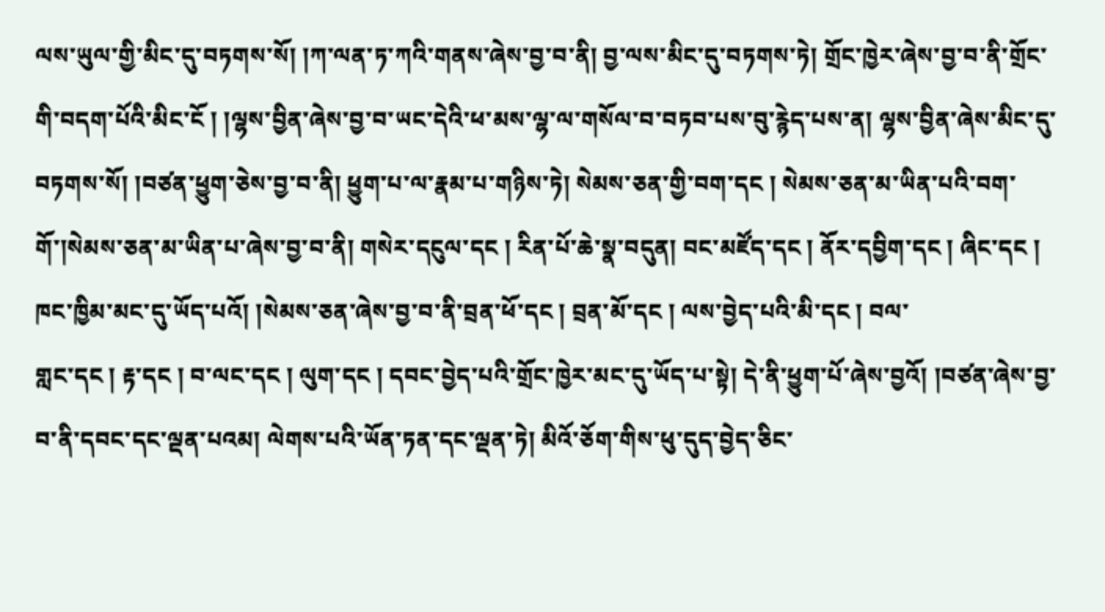ལས་ཡུལ་གྱི་མིང་དུ་བཏགས་སོ། །ཀ་ལན་ཏ་ཀའི་གནས་ཞེས་བྱ་བ་ནི། བྱ་ལས་མིང་དུ་བཏགས་ཏེ། གྲོང་ཁྱེར་ཞེས་བྱ་བ་ནི་གྲོང་གི་བདག་པོའི་མིང་ངོ ། །ལྷས་བྱིན་ཞེས་བྱ་བ་ཡང་དེའི་ཕ་མས་ལྷ་ལ་གསོལ་བ་བཏབ་པས་བུ་རྙེད་པས་ན། ལྷས་བྱིན་ཞེས་མིང་དུ་བཏགས་སོ། །བཙན་ཕྱུག་ཅེས་བྱ་བ་ནི། ཕྱུག་པ་ལ་རྣམ་པ་གཉིས་ཏེ། སེམས་ཅན་གྱི་བག་དང ། སེམས་ཅན་མ་ཡིན་པའི་བག་གོ་།སེམས་ཅན་མ་ཡིན་པ་ཞེས་བྱ་བ་ནི། གསེར་དངུལ་དང ། རིན་པོ་ཆེ་སྣ་བདུན། བང་མཛོད་དང ། ནོར་དབྱིག་དང ། ཞིང་དང ། ཁང་ཁྱིམ་མང་དུ་ཡོད་པའོ། །སེམས་ཅན་ཞེས་བྱ་བ་ནི་བྲན་ཕོ་དང ། བྲན་མོ་དང ། ལས་བྱེད་པའི་མི་དང ། བལ་
གླང་དང ། རྟ་དང ། བ་ལང་དང ། ལུག་དང ། དབང་བྱེད་པའི་གྲོང་ཁྱེར་མང་དུ་ཡོད་པ་སྟེ། དེ་ནི་ཕྱུག་པོ་ཞེས་བྱའོ། །བཙན་ཞེས་བྱ་བ་ནི་དབང་དང་ལྡན་པའམ། ལེགས་པའི་ཡོན་ཏན་དང་ལྡན་ཏེ། མིའོ་ཅོག་གིས་ཕུ་དུད་བྱེད་ཅིང་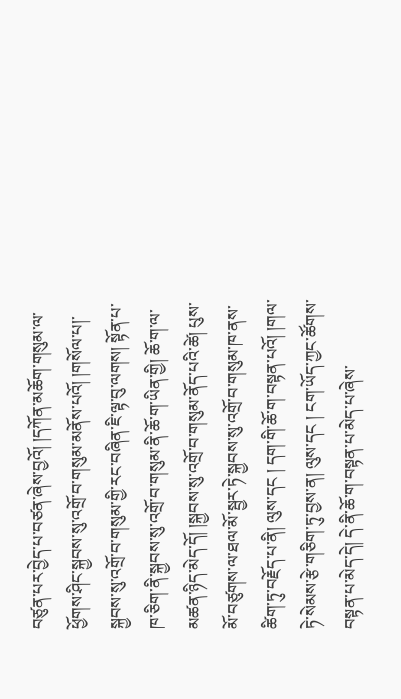བཙུན་པར་བྱེད་པ་བཙན་ཞེས་བྱའོ། །དཀོན་མཆོག་གསུམ་ལ་ཕྱོགས་ཤིང་སྐྱབས་སུ་འགྲོ་བ་གསུམ་མནོས་པའོ། །གསོལ་པ།་སྐྱབས་སུ་འགྲོ་བ་གསུམ་གྱི་རང་བཞིན་ཇི་ལྟ་བུ་ལགས། སྟོན་པ་ཁ་ཅིག་ནི་སྐྱབས་སུ་འགྲོ་བ་གསུམ་ནི་ཆོ་ག་ཡིན་གྱི། ཆོ་ག་ལ་མཚན་ཉིད་མེད་དོ། །སྐྱབས་སུ་འགྲོ་བ་གསུམ་ནོད་པའི་ཚེ། པུས་མོ་བཙུགས་ལ་ཐལ་མོ་སྦྱར་ཏེ་སྐྱབས་སུ་འགྲོ་བ་གསུམ་ཁ་ནས་ཚིག་ཏུ་བརྗོད་པ་ནི། ལུས་དང ། དག་གི་ཆོ་ག་བསྟན་པའོ། །གལ་ཏེ་སེམས་རྩེ་གཅིག་ཏུ་བྱས་ན། ལུས་དང ། ངག་ཡོད་ཀྱང་ཚོགས་བསྟན་པ་མེད་དེ། དེ་ནི་ཆོ་ག་བསྟན་པ་མེད་པ་ཞེས་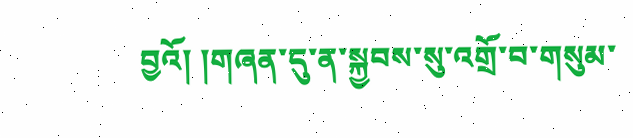བྱའོ། །གཞན་དུ་ན་སྐྱབས་སུ་འགྲོ་བ་གསུམ་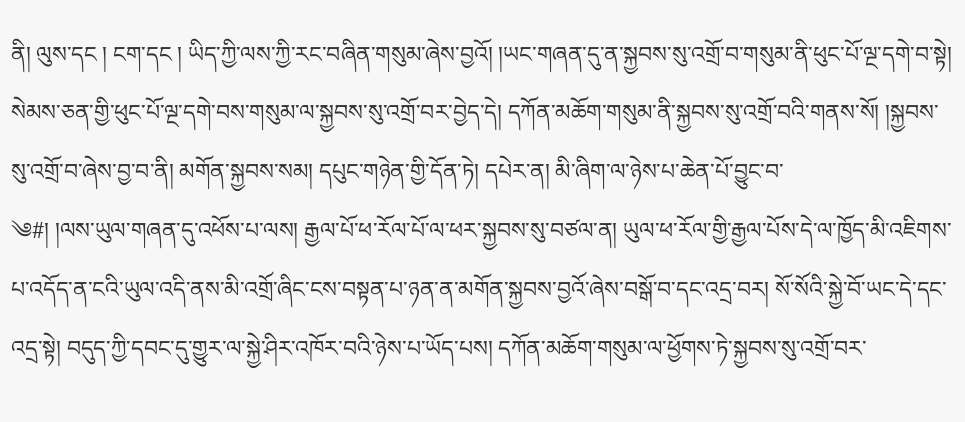ནི། ལུས་དང ། ངག་དང ། ཡིད་ཀྱི་ལས་ཀྱི་རང་བཞིན་གསུམ་ཞེས་བྱའོ། །ཡང་གཞན་དུ་ན་སྐྱབས་སུ་འགྲོ་བ་གསུམ་ནི་ཕུང་པོ་ལྔ་དགེ་བ་སྟེ། སེམས་ཅན་གྱི་ཕུང་པོ་ལྔ་དགེ་བས་གསུམ་ལ་སྐྱབས་སུ་འགྲོ་བར་བྱེད་དེ། དཀོན་མཆོག་གསུམ་ནི་སྐྱབས་སུ་འགྲོ་བའི་གནས་སོ། །སྐྱབས་སུ་འགྲོ་བ་ཞེས་བྱ་བ་ནི། མགོན་སྐྱབས་སམ། དཔུང་གཉེན་གྱི་དོན་ཏེ། དཔེར་ན། མི་ཞིག་ལ་ཉེས་པ་ཆེན་པོ་བྱུང་བ་
༄#། །ལས་ཡུལ་གཞན་དུ་འཕོས་པ་ལས། རྒྱལ་པོ་ཕ་རོལ་པོ་ལ་ཕར་སྐྱབས་སུ་བཙལ་ན། ཡུལ་ཕ་རོལ་གྱི་རྒྱལ་པོས་དེ་ལ་ཁྱོད་མི་འཇིགས་པ་འདོད་ན་ངའི་ཡུལ་འདི་ནས་མི་འགྲོ་ཞིང་ངས་བསྟན་པ་ཉན་ན་མགོན་སྐྱབས་བྱའོ་ཞེས་བསྒོ་བ་དང་འདྲ་བར། སོ་སོའི་སྐྱེ་བོ་ཡང་དེ་དང་འདྲ་སྟེ། བདུད་ཀྱི་དབང་དུ་གྱུར་ལ་སྐྱེ་ཤིར་འཁོར་བའི་ཉེས་པ་ཡོད་པས། དཀོན་མཆོག་གསུམ་ལ་ཕྱོགས་ཏེ་སྐྱབས་སུ་འགྲོ་བར་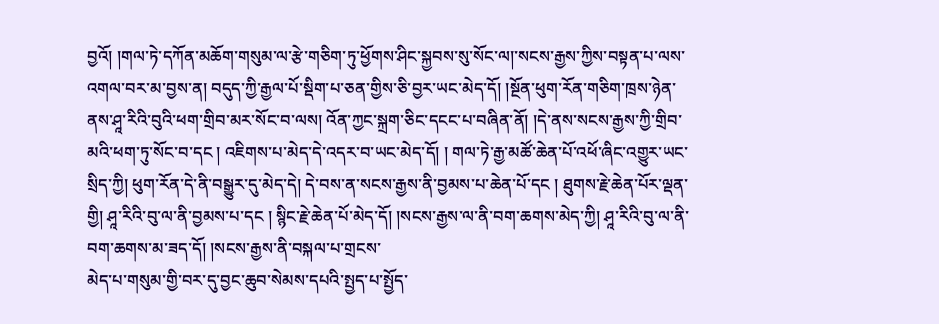བྱའོ། །གལ་ཏེ་དཀོན་མཆོག་གསུམ་ལ་རྩེ་གཅིག་ཏུ་ཕྱོགས་ཤིང་སྐྱབས་སུ་སོང་ལ།་སངས་རྒྱས་ཀྱིས་བསྟན་པ་ལས་འགལ་བར་མ་བྱས་ན། བདུད་ཀྱི་རྒྱལ་པོ་སྡིག་པ་ཅན་གྱིས་ཅི་བྱར་ཡང་མེད་དོ། །སྔོན་ཕུག་རོན་གཅིག་ཁྲས་ཉེན་ནས་ཤཱ་རིའི་བུའི་ཕག་གྲིབ་མར་སོང་བ་ལས། འོན་ཀྱང་སྐྲག་ཅིང་དངང་པ་བཞིན་ནོ། །དེ་ནས་སངས་རྒྱས་ཀྱི་གྲིབ་མའི་ཕག་ཏུ་སོང་བ་དང ། འཇིགས་པ་མེད་དེ་འདར་བ་ཡང་མེད་དོ། ། གལ་ཏེ་རྒྱ་མཚོ་ཆེན་པོ་འཕོ་ཞིང་འགྱུར་ཡང་སྲིད་ཀྱི། ཕུག་རོན་དེ་ནི་བསྒྱུར་དུ་མེད་དེ། དེ་བས་ན་སངས་རྒྱས་ནི་བྱམས་པ་ཆེན་པོ་དང ། ཐུགས་རྗེ་ཆེན་པོར་ལྡན་གྱི། ཤཱ་རིའི་བུ་ལ་ནི་བྱམས་པ་དང ། སྙིང་རྗེ་ཆེན་པོ་མེད་དོ། །སངས་རྒྱས་ལ་ནི་བག་ཆགས་མེད་ཀྱི། ཤཱ་རིའི་བུ་ལ་ནི་བག་ཆགས་མ་ཟད་དོ། །སངས་རྒྱས་ནི་བསྐལ་པ་གྲངས་
མེད་པ་གསུམ་གྱི་བར་དུ་བྱང་ཆུབ་སེམས་དཔའི་སྤྱད་པ་སྤྱོད་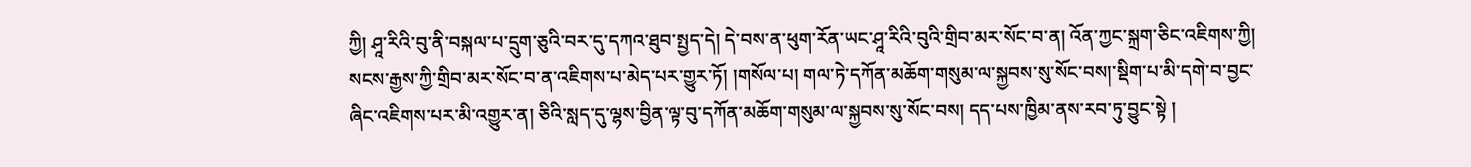ཀྱི། ཤཱ་རིའི་བུ་ནི་བསྐལ་པ་དྲུག་ཅུའི་བར་དུ་དཀའ་ཐུབ་སྤྱད་དེ། དེ་བས་ན་ཕུག་རོན་ཡང་ཤཱ་རིའི་བུའི་གྲིབ་མར་སོང་བ་ན། འོན་ཀྱང་སྐྲག་ཅིང་འཇིགས་ཀྱི། སངས་རྒྱས་ཀྱི་གྲིབ་མར་སོང་བ་ན་འཇིགས་པ་མེད་པར་གྱུར་ཏོ། །གསོལ་པ། གལ་ཏེ་དཀོན་མཆོག་གསུམ་ལ་སྐྱབས་སུ་སོང་བས།་སྡིག་པ་མི་དགེ་བ་བྱང་ཞིང་འཇིགས་པར་མི་འགྱུར་ན། ཅིའི་སླད་དུ་ལྷས་བྱིན་ལྟ་བུ་དཀོན་མཆོག་གསུམ་ལ་སྐྱབས་སུ་སོང་བས། དད་པས་ཁྱིམ་ནས་རབ་ཏུ་བྱུང་སྟེ །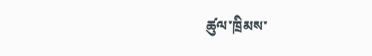ཚུལ་ཁྲིམས་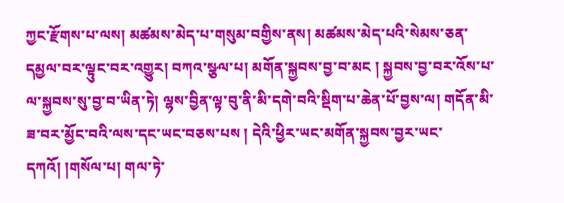ཀྱང་རྫོགས་པ་ལས། མཚམས་མེད་པ་གསུམ་བགྱིས་ནས། མཚམས་མེད་པའི་སེམས་ཅན་དམྱལ་བར་ལྟུང་བར་འགྱུར། བཀའ་སྩལ་པ། མགོན་སྐྱབས་བྱ་བ་མང ། སྐྱབས་བྱ་བར་འོས་པ་ལ་སྐྱབས་སུ་བྱ་བ་ཡིན་ཏེ། ལྷས་བྱིན་ལྟ་བུ་ནི་མི་དགེ་བའི་སྡིག་པ་ཆེན་པོ་བྱས་ལ། གདོན་མི་ཟ་བར་མྱོང་བའི་ལས་དང་ཡང་བཅས་པས ། དེའི་ཕྱིར་ཡང་མགོན་སྐྱབས་བྱར་ཡང་དཀའོ། །གསོལ་པ། གལ་ཏེ་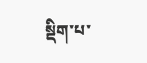སྡིག་པ་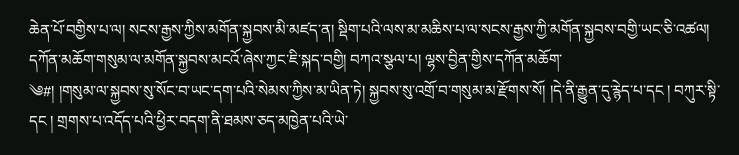ཆེན་པོ་བགྱིས་པ་ལ། སངས་རྒྱས་ཀྱིས་མགོན་སྐྱབས་མི་མཛད་ན། སྡིག་པའི་ལས་མ་མཆིས་པ་ལ་སངས་རྒྱས་ཀྱི་མགོན་སྐྱབས་བགྱི་ཡང་ཅི་འཚལ། དཀོན་མཆོག་གསུམ་ལ་མགོན་སྐྱབས་མངའོ་ཞེས་ཀྱང་ཇི་སྐད་བགྱི། བཀའ་སྩལ་པ། ལྷས་བྱིན་གྱིས་དཀོན་མཆོག་
༄#། །གསུམ་ལ་སྐྱབས་སུ་སོང་བ་ཡང་དག་པའི་སེམས་ཀྱིས་མ་ཡིན་ཏེ། སྐྱབས་སུ་འགྲོ་བ་གསུམ་མ་རྫོགས་སོ། །དེ་ནི་རྒྱུན་དུ་རྙེད་པ་དང ། བཀུར་སྟི་དང ། གྲགས་པ་འདོད་པའི་ཕྱིར་བདག་ནི་ཐམས་ཅད་མཁྱེན་པའི་ཡེ་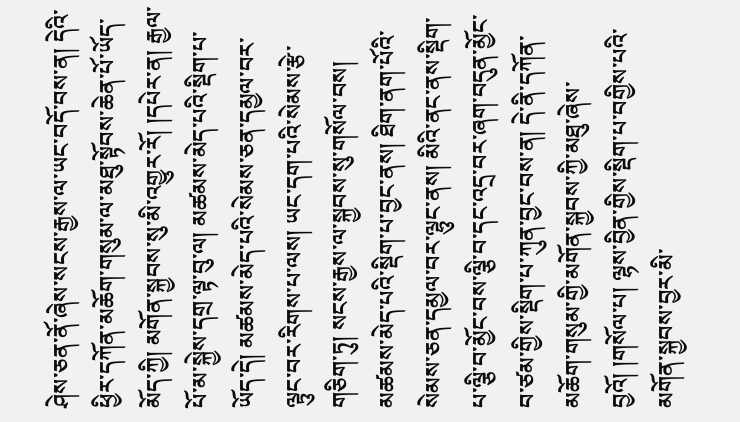ཤེས་ཅན་ནོ་ཞེས་སངས་རྒྱས་ལ་ཡང་བདོ་བས་ན། དེའི་ཕྱིར་དཀོན་མཆོག་གསུམ་ལ་མཐུ་སྟོབས་ཆེན་པོ་ཡོད་མོད་ཀྱི། མགོན་སྐྱབས་སུ་མི་འགྱུར་རོ། །དཔེར་ན། རྒྱལ་པོ་མ་སྐྱེས་དགྲ་ལྟ་བུ་ལ། མཚམས་མེད་པའི་སྡིག་པ་ཡོད་དེ། མཚམས་མེད་པའི་སེམས་ཅན་དམྱལ་བར་ལྟུང་བར་རིགས་པ་ལས། ཡང་དག་པའི་སེམས་རྩེ་གཅིག་ཏུ། སངས་རྒྱས་ལ་སྐྱབས་སུ་གསོལ་བས། མཚམས་མེད་པའི་སྡིག་པ་བྱང་ནས། ཐིག་ནག་པོའི་སེམས་ཅན་དམྱལ་བར་ལྷུང་ནས། མིའི་ནང་ནས་སྡིག་པ་ལྕི་བ་མྱོང་བས་ལྕི་བ་དང་འདྲ་བར་ཞག་བདུན་མྱོང་བ་ཙམ་གྱིས་སྡིག་པ་ཀུན་བྱང་བས་ན། དེ་ནི་དཀོན་མཆོག་གསུམ་གྱི་མགོན་སྐྱབས་ཀྱི་མཐུ་ཞེས་བྱའོ། །གསོལ་པ། ལྷས་བྱིན་གྱིས་སྡིག་པ་བགྱིས་པའི་མགོན་སྐྱབས་བྱར་མི་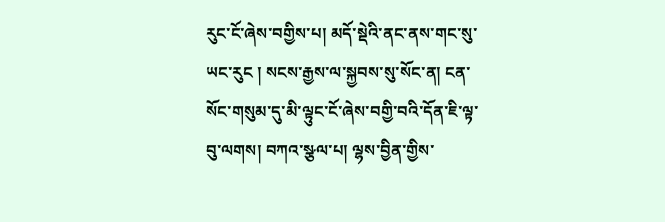རུང་ངོ་ཞེས་བགྱིས་པ། མདོ་སྡེའི་ནང་ནས་གང་སུ་ཡང་རུང ། སངས་རྒྱས་ལ་སྐྱབས་སུ་སོང་ན། ངན་སོང་གསུམ་དུ་མི་ལྟུང་ངོ་ཞེས་བགྱི་བའི་དོན་ཇི་ལྟ་བུ་ལགས། བཀའ་སྩལ་པ། ལྷས་བྱིན་གྱིས་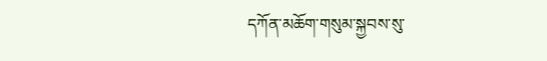དཀོན་མཆོག་གསུམ་སྐྱབས་སུ་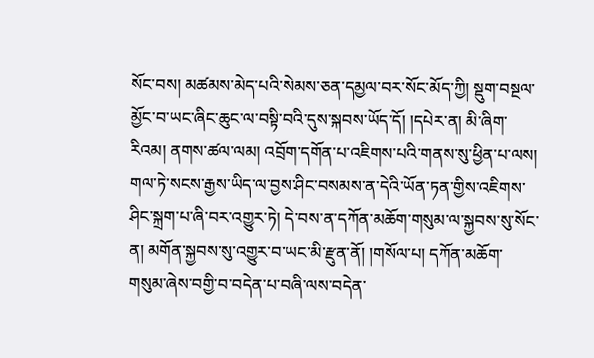སོང་བས། མཚམས་མེད་པའི་སེམས་ཅན་དམྱལ་བར་སོང་མོད་ཀྱི། སྡུག་བསྔལ་མྱོང་བ་ཡང་ཞིང་ཆུང་ལ་བསྟི་བའི་དུས་སྐབས་ཡོད་དོ། །དཔེར་ན། མི་ཞིག་རིའམ། ནགས་ཚལ་ལམ། འབྲོག་དགོན་པ་འཇིགས་པའི་གནས་སུ་ཕྱིན་པ་ལས། གལ་ཏེ་སངས་རྒྱས་ཡིད་ལ་བྱས་ཤིང་བསམས་ན་དེའི་ཡོན་ཏན་གྱིས་འཇིགས་ཤིང་སྐྲག་པ་ཞི་བར་འགྱུར་ཏེ། དེ་བས་ན་དཀོན་མཆོག་གསུམ་ལ་སྐྱབས་སུ་སོང་ན། མགོན་སྐྱབས་སུ་འགྱུར་བ་ཡང་མི་རྫུན་ནོ། །གསོལ་པ། དཀོན་མཆོག་གསུམ་ཞེས་བགྱི་བ་བདེན་པ་བཞི་ལས་བདེན་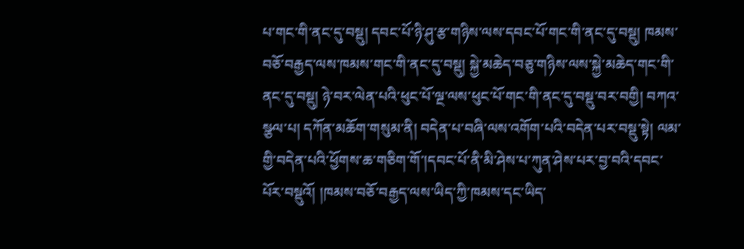པ་གང་གི་ནང་དུ་བསྡུ། དབང་པོ་ཉི་ཤུ་རྩ་གཉིས་ལས་དབང་པོ་གང་གི་ནང་དུ་བསྡུ། ཁམས་བཅོ་བརྒྱད་ལས་ཁམས་གང་གི་ནང་དུ་བསྡུ། སྐྱེ་མཆེད་བཅུ་གཉིས་ལས་སྐྱེ་མཆེད་གང་གི་ནང་དུ་བསྡུ། ཉེ་བར་ལེན་པའི་ཕུང་པོ་ལྔ་ལས་ཕུང་པོ་གང་གི་ནང་དུ་བསྡུ་བར་བགྱི། བཀའ་སྩལ་པ། དཀོན་མཆོག་གསུམ་ནི། བདེན་པ་བཞི་ལས་འགོག་པའི་བདེན་པར་བསྡུ་སྟེ། ལམ་གྱི་བདེན་པའི་ཕྱོགས་ཆ་གཅིག་གོ་།དབང་པོ་ནི་མི་ཤེས་པ་ཀུན་ཤེས་པར་བྱ་བའི་དབང་པོར་བསྡུའོ། །ཁམས་བཅོ་བརྒྱད་ལས་ཡིད་ཀྱི་ཁམས་དང་ཡིད་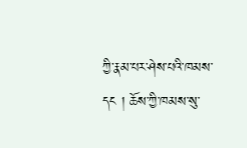ཀྱི་རྣམ་པར་ཤེས་པའི་ཁམས་དང ། ཆོས་ཀྱི་ཁམས་སུ་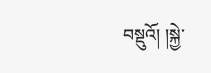བསྡུའོ། །སྐྱེ་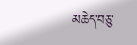མཆེད་བཅུ་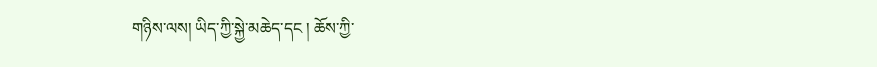གཉིས་ལས། ཡིད་ཀྱི་སྐྱེ་མཆེད་དང ། ཆོས་ཀྱི་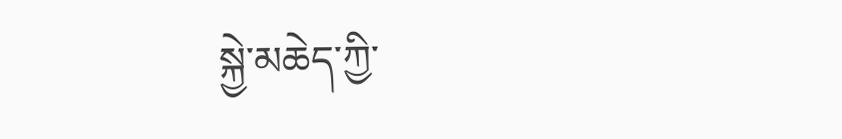སྐྱེ་མཆེད་ཀྱི་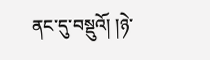ནང་དུ་བསྡུའོ། །ཉེ་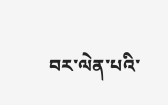བར་ལེན་པའི་